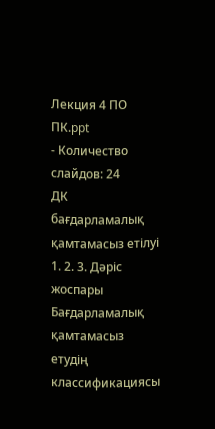Лекция 4 ПО ПК.ppt
- Количество слайдов: 24
ДК бағдарламалық қамтамасыз етілуі 1. 2. 3. Дәріс жоспары Бағдарламалық қамтамасыз етудің классификациясы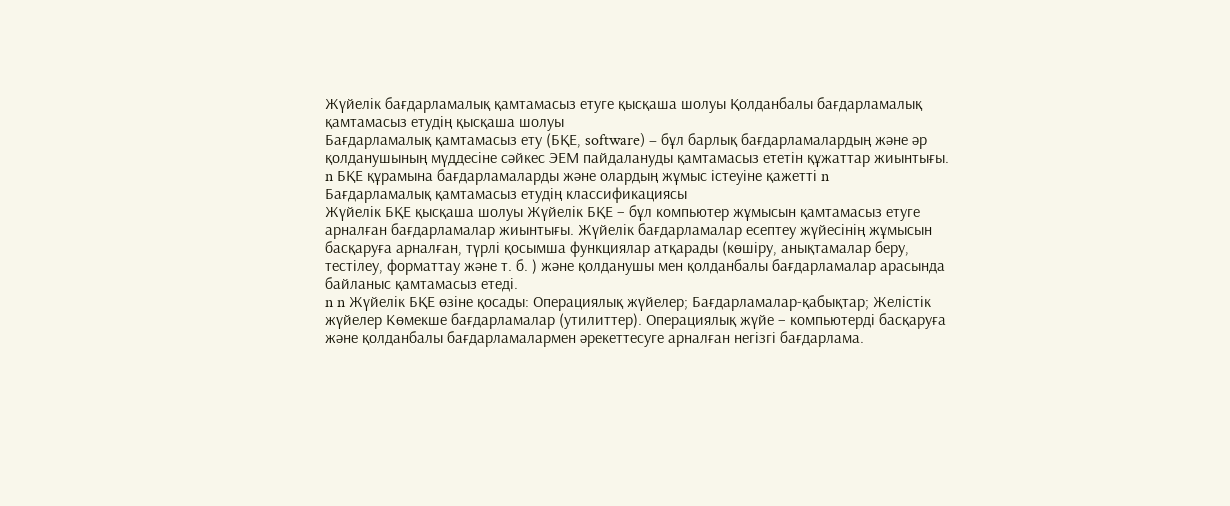Жүйелік бағдарламалық қамтамасыз етуге қысқаша шолуы Қолданбалы бағдарламалық қамтамасыз етудің қысқаша шолуы
Бағдарламалық қамтамасыз ету (БҚЕ, software) – бұл барлық бағдарламалардың және әр қолданушының мүддесіне сәйкес ЭЕМ пайдалануды қамтамасыз ететін құжаттар жиынтығы. n БҚЕ құрамына бағдарламаларды және олардың жұмыс істеуіне қажетті n
Бағдарламалық қамтамасыз етудің классификациясы
Жүйелік БҚЕ қысқаша шолуы Жүйелік БҚЕ – бұл компьютер жұмысын қамтамасыз етуге арналған бағдарламалар жиынтығы. Жүйелік бағдарламалар есептеу жүйесінің жұмысын басқаруға арналған, түрлі қосымша функциялар атқарады (көшіру, анықтамалар беру, тестілеу, форматтау және т. б. ) және қолданушы мен қолданбалы бағдарламалар арасында байланыс қамтамасыз етеді.
n n Жүйелік БҚЕ өзіне қосады: Операциялық жүйелер; Бағдарламалар-қабықтар; Желістік жүйелер Көмекше бағдарламалар (утилиттер). Операциялық жүйе – компьютерді басқаруға және қолданбалы бағдарламалармен әрекеттесуге арналған негізгі бағдарлама.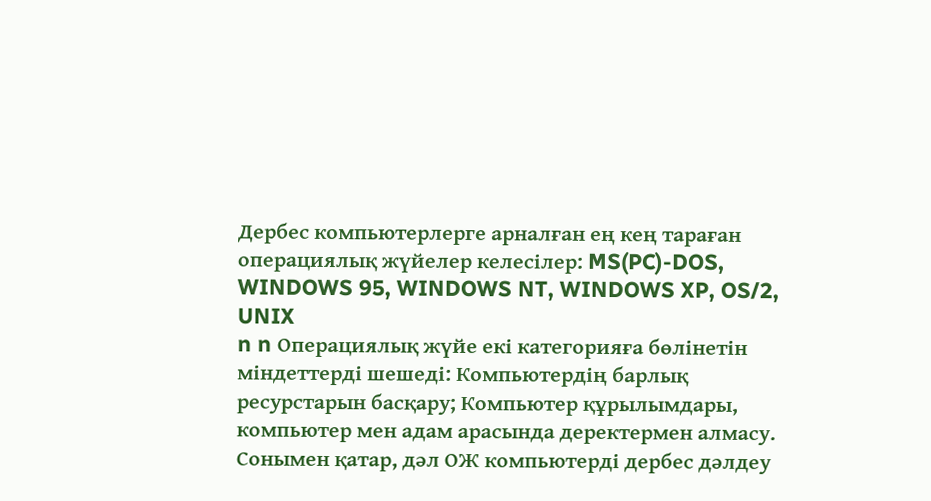Дербес компьютерлерге арналған ең кең тараған операциялық жүйелер келесілер: MS(PC)-DOS, WINDOWS 95, WINDOWS NT, WINDOWS XP, OS/2, UNIX
n n Операциялық жүйе екі категорияға бөлінетін міндеттерді шешеді: Компьютердің барлық ресурстарын басқару; Компьютер құрылымдары, компьютер мен адам арасында деректермен алмасу. Сонымен қатар, дәл ОЖ компьютерді дербес дәлдеу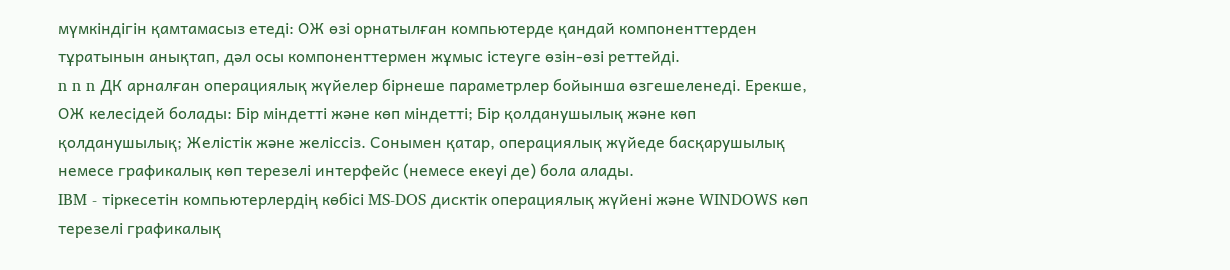мүмкіндігін қамтамасыз етеді: ОЖ өзі орнатылған компьютерде қандай компоненттерден тұратынын анықтап, дәл осы компоненттермен жұмыс істеуге өзін-өзі реттейді.
n n n ДК арналған операциялық жүйелер бірнеше параметрлер бойынша өзгешеленеді. Ерекше, ОЖ келесідей болады: Бір міндетті және көп міндетті; Бір қолданушылық және көп қолданушылық; Желістік және желіссіз. Сонымен қатар, операциялық жүйеде басқарушылық немесе графикалық көп терезелі интерфейс (немесе екеуі де) бола алады.
IBM - тіркесетін компьютерлердің көбісі MS-DOS дисктік операциялық жүйені және WINDOWS көп терезелі графикалық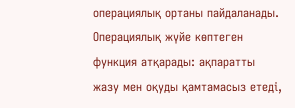операциялық ортаны пайдаланады. Операциялық жүйе көптеген функция атқарады: ақпаратты жазу мен оқуды қамтамасыз етеді,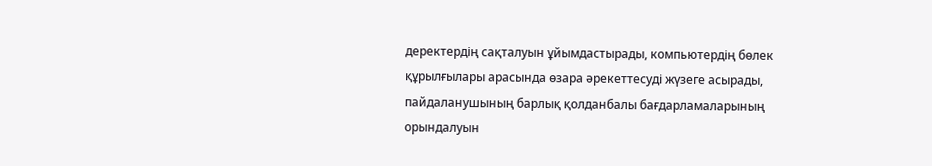деректердің сақталуын ұйымдастырады, компьютердің бөлек құрылғылары арасында өзара әрекеттесуді жүзеге асырады, пайдаланушының барлық қолданбалы бағдарламаларының орындалуын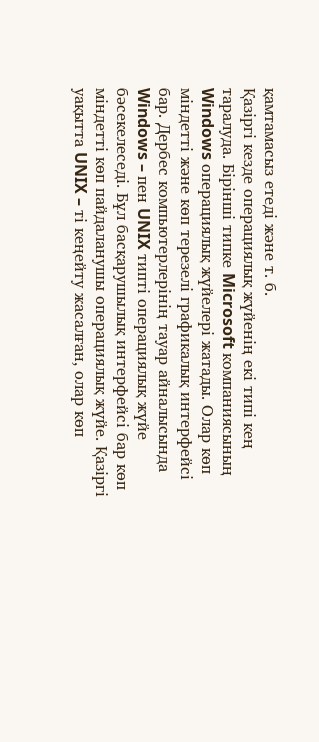қамтамасыз етеді және т. б.
Қазіргі кезде операциялық жүйенің екі типі кең таралуда. Бірінші типке Microsoft компаниясының Windows операциялық жүйелері жатады. Олар көп міндетті және көп терезелі графикалық интерфейсі бар. Дербес компьютерлерінің тауар айналысында Windows – пен UNIX типті операциялық жүйе бәсекелеседі. Бұл басқарушылық интерфейсі бар көп міндетті көп пайдаланушы операциялық жүйе. Қазіргі уақытта UNIX – ті кеңейту жасалған, олар көп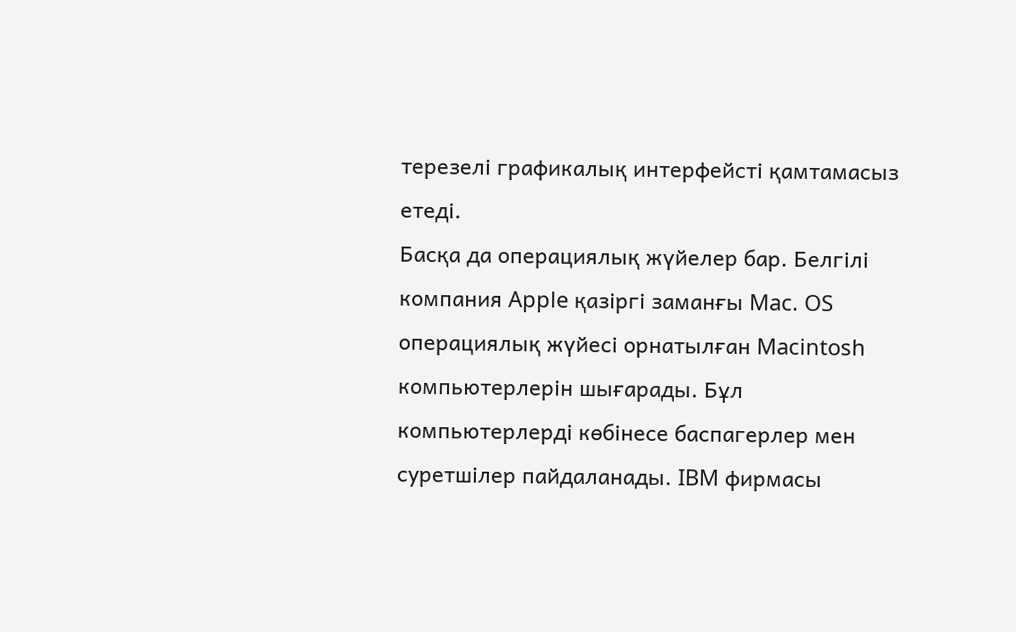терезелі графикалық интерфейсті қамтамасыз етеді.
Басқа да операциялық жүйелер бар. Белгілі компания Apple қазіргі заманғы Mac. OS операциялық жүйесі орнатылған Macintosh компьютерлерін шығарады. Бұл компьютерлерді көбінесе баспагерлер мен суретшілер пайдаланады. IBM фирмасы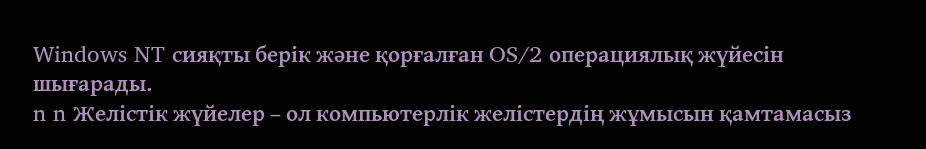Windows NT сияқты берік және қорғалған OS/2 операциялық жүйесін шығарады.
n n Желістік жүйелер – ол компьютерлік желістердің жұмысын қамтамасыз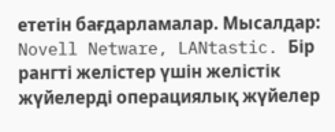ететін бағдарламалар. Мысалдар: Novell Netware, LANtastic. Бір рангті желістер үшін желістік жүйелерді операциялық жүйелер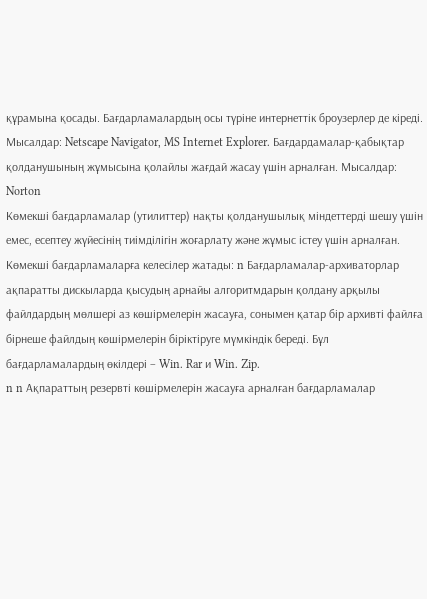құрамына қосады. Бағдарламалардың осы түріне интернеттік броузерлер де кіреді. Мысалдар: Netscape Navigator, MS Internet Explorer. Бағдардамалар-қабықтар қолданушының жұмысына қолайлы жағдай жасау үшін арналған. Мысалдар: Norton
Көмекші бағдарламалар (утилиттер) нақты қолданушылық міндеттерді шешу үшін емес, есептеу жүйесінің тиімділігін жоғарлату және жұмыс істеу үшін арналған.
Көмекші бағдарламаларға келесілер жатады: n Бағдарламалар-архиваторлар ақпаратты дискыларда қысудың арнайы алгоритмдарын қолдану арқылы файлдардың мөлшері аз көшірмелерін жасауға, сонымен қатар бір архивті файлға бірнеше файлдың көшірмелерін біріктіруге мүмкіндік береді. Бұл бағдарламалардың өкілдері – Win. Rar и Win. Zip.
n n Ақпараттың резервті көшірмелерін жасауға арналған бағдарламалар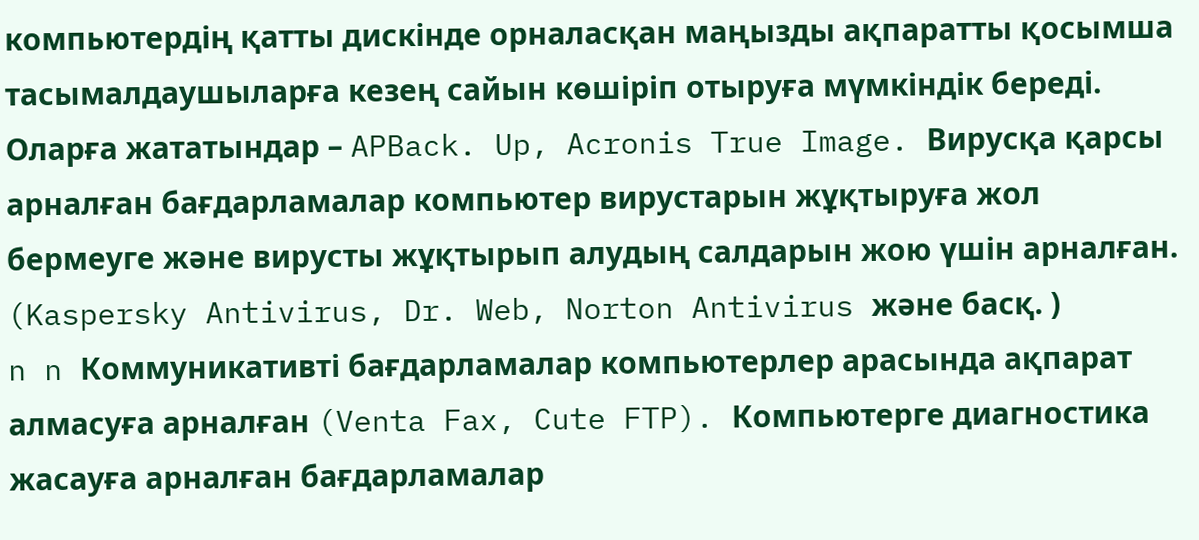компьютердің қатты дискінде орналасқан маңызды ақпаратты қосымша тасымалдаушыларға кезең сайын көшіріп отыруға мүмкіндік береді. Оларға жататындар – APBack. Up, Acronis True Image. Вирусқа қарсы арналған бағдарламалар компьютер вирустарын жұқтыруға жол бермеуге және вирусты жұқтырып алудың салдарын жою үшін арналған. (Kaspersky Antivirus, Dr. Web, Norton Antivirus және басқ. )
n n Коммуникативті бағдарламалар компьютерлер арасында ақпарат алмасуға арналған (Venta Fax, Cute FTP). Компьютерге диагностика жасауға арналған бағдарламалар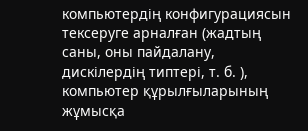компьютердің конфигурациясын тексеруге арналған (жадтың саны, оны пайдалану, дискілердің типтері, т. б. ), компьютер құрылғыларының жұмысқа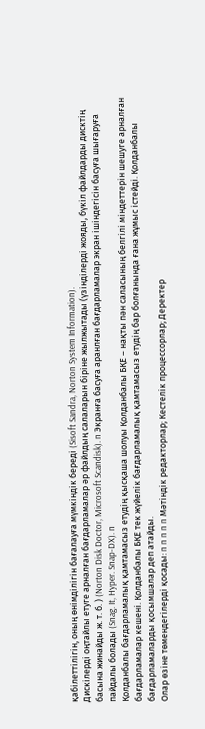қабілеттілігін, оның өнімділігін бағалауға мүмкіндік береді (Sisoft Sandra, Norton System Information).
Дискілерді оңтайлы етуге арналған бағдарламалар әр файлдың салаларын біріне жылжытады (үзінділерді жояды, бүкіл файлдарды дисктің басына жинайды ж. т. б. ) (Norton Disk Doctor, Microsoft Scandisk). n Экранға басуға аранлған бағдарламалар экран ішіндегісін басуға шығаруға пайдалы болады (Snag. It, Hyper. Snap-DX). n
Қолданбалы бағдарламалық қамтамасыз етудің қысқаша шолуы Қолданбалы БҚЕ – нақты пән саласының белгілі міндеттерін шешуге арналған бағдарламалар кешені. Қолданбалы БҚЕ тек жүйелік бағдарламалық қамтамасыз етудің бар болғанында ғана жұмыс істейді. Қолданбалы бағдарламаларды қосымшалар деп атайды.
Олар өзіне төмендегілерді қосады: n n n n n Мәтіндік редакторлар; Кестелік процессорлар; Деректер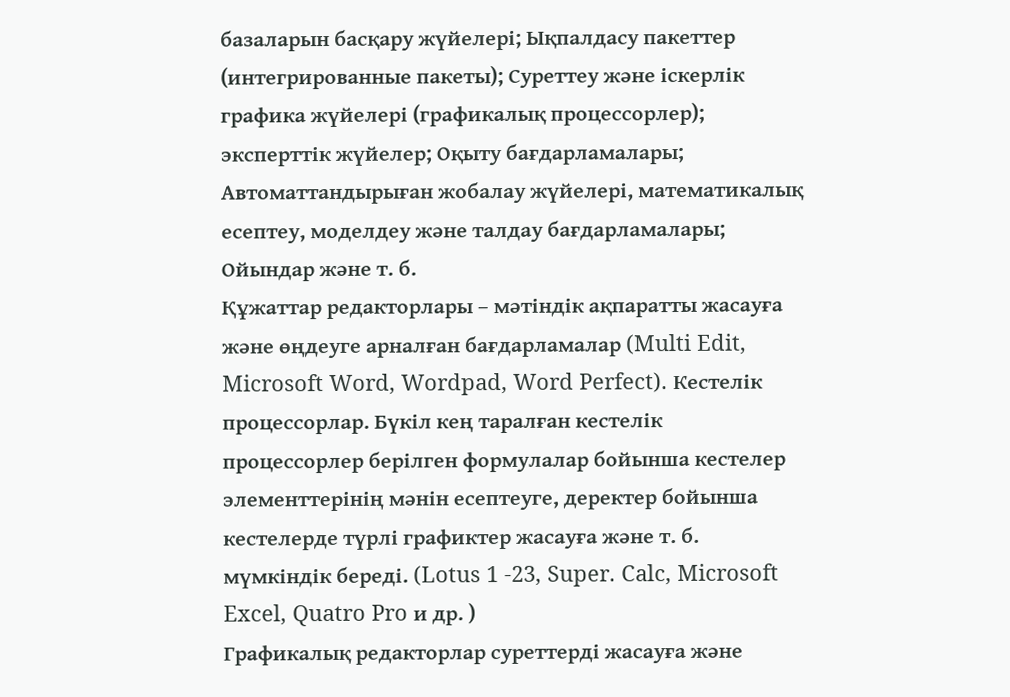базаларын басқару жүйелері; Ықпалдасу пакеттер (интегрированные пакеты); Суреттеу және іскерлік графика жүйелері (графикалық процессорлер); эксперттік жүйелер; Оқыту бағдарламалары; Автоматтандырыған жобалау жүйелері, математикалық есептеу, моделдеу және талдау бағдарламалары; Ойындар және т. б.
Құжаттар редакторлары – мәтіндік ақпаратты жасауға және өңдеуге арналған бағдарламалар (Multi Edit, Microsoft Word, Wordpad, Word Perfect). Кестелік процессорлар. Бүкіл кең таралған кестелік процессорлер берілген формулалар бойынша кестелер элементтерінің мәнін есептеуге, деректер бойынша кестелерде түрлі графиктер жасауға және т. б. мүмкіндік береді. (Lotus 1 -23, Super. Calc, Microsoft Excel, Quatro Pro и др. )
Графикалық редакторлар суреттерді жасауға және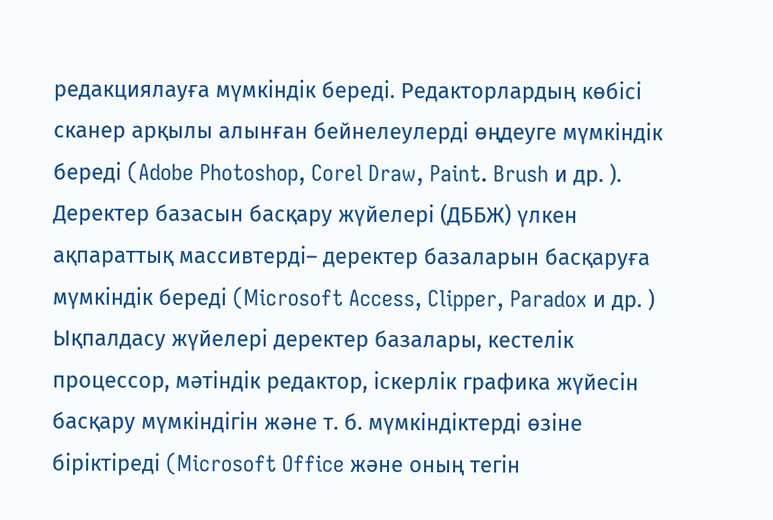редакциялауға мүмкіндік береді. Редакторлардың көбісі сканер арқылы алынған бейнелеулерді өңдеуге мүмкіндік береді (Adobe Photoshop, Corel Draw, Paint. Brush и др. ). Деректер базасын басқару жүйелері (ДББЖ) үлкен ақпараттық массивтерді– деректер базаларын басқаруға мүмкіндік береді (Microsoft Access, Clipper, Paradox и др. )
Ықпалдасу жүйелері деректер базалары, кестелік процессор, мәтіндік редактор, іскерлік графика жүйесін басқару мүмкіндігін және т. б. мүмкіндіктерді өзіне біріктіреді (Microsoft Office және оның тегін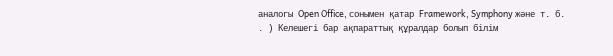аналогы Open Office, сонымен қатар Framework, Symphony және т. б. . ) Келешегі бар ақпараттық құралдар болып білім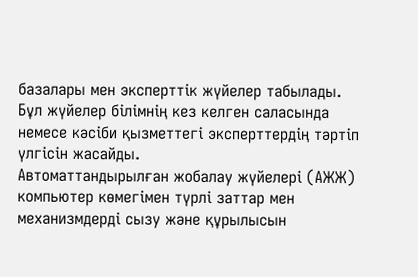базалары мен эксперттік жүйелер табылады. Бұл жүйелер білімнің кез келген саласында немесе кәсіби қызметтегі эксперттердің тәртіп үлгісін жасайды.
Автоматтандырылған жобалау жүйелері (АЖЖ) компьютер көмегімен түрлі заттар мен механизмдерді сызу және құрылысын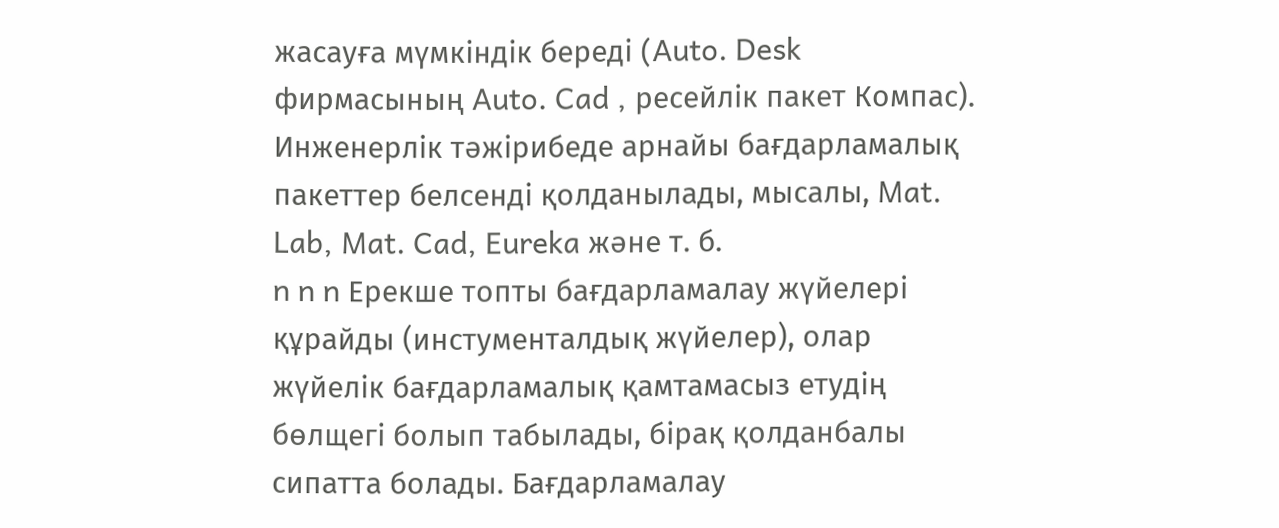жасауға мүмкіндік береді (Auto. Desk фирмасының Auto. Cad , ресейлік пакет Компас). Инженерлік тәжірибеде арнайы бағдарламалық пакеттер белсенді қолданылады, мысалы, Mat. Lab, Mat. Cad, Eureka және т. б.
n n n Ерекше топты бағдарламалау жүйелері құрайды (инстументалдық жүйелер), олар жүйелік бағдарламалық қамтамасыз етудің бөлщегі болып табылады, бірақ қолданбалы сипатта болады. Бағдарламалау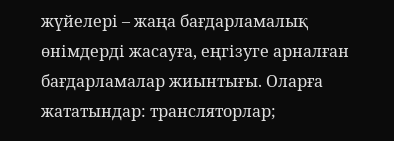жүйелері – жаңа бағдарламалық өнімдерді жасауға, еңгізуге арналған бағдарламалар жиынтығы. Оларға жататындар: трансляторлар;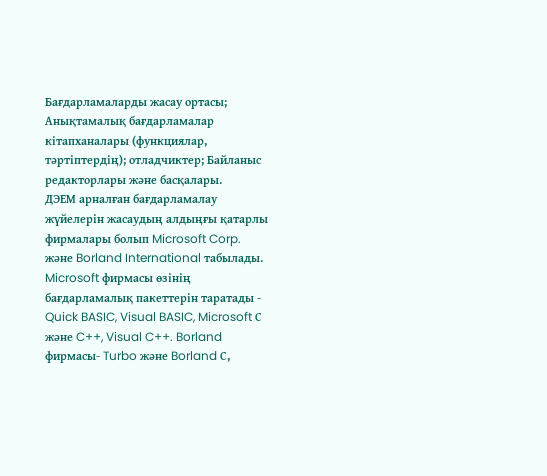Бағдарламаларды жасау ортасы; Анықтамалық бағдарламалар кітапханалары (функциялар, тәртіптердің); отладчиктер; Байланыс редакторлары және басқалары.
ДЭЕМ арналған бағдарламалау жүйелерін жасаудың алдыңғы қатарлы фирмалары болып Microsoft Corp. және Borland International табылады. Microsoft фирмасы өзінің бағдарламалық пакеттерін таратады - Quick BASIC, Visual BASIC, Microsoft С және C++, Visual C++. Borland фирмасы- Turbo және Borland С,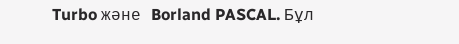Turbo және Borland PASCAL. Бұл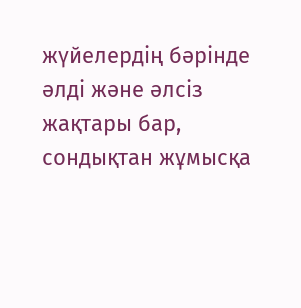жүйелердің бәрінде әлді және әлсіз жақтары бар, сондықтан жұмысқа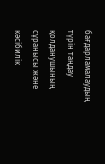бағдарламалаудың түрін таңдау қолданушының сұранысы және кәсібилік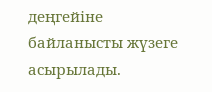деңгейіне байланысты жүзеге асырылады.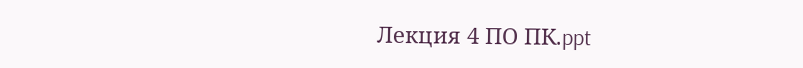Лекция 4 ПО ПК.ppt